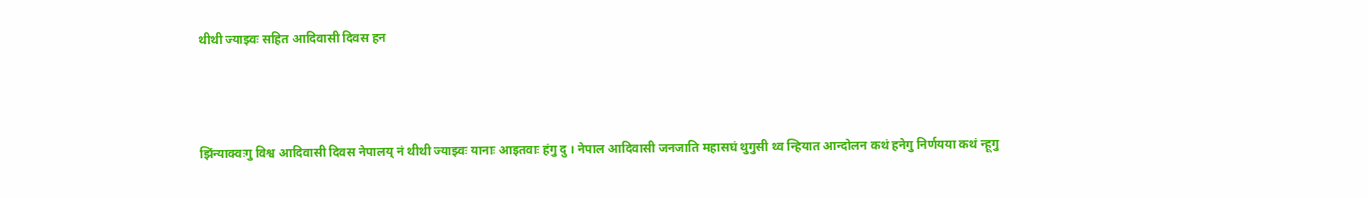थीथी ज्याझ्वः सहित आदिवासी दिवस हन



झिंन्याक्वःगु विश्व आदिवासी दिवस नेपालय् नं थीथी ज्याझ्वः यानाः आइतवाः हंगु दु । नेपाल आदिवासी जनजाति महासघं थुगुसी थ्व न्हियात आन्दोलन कथं हनेगु निर्णयया कथं न्हूगु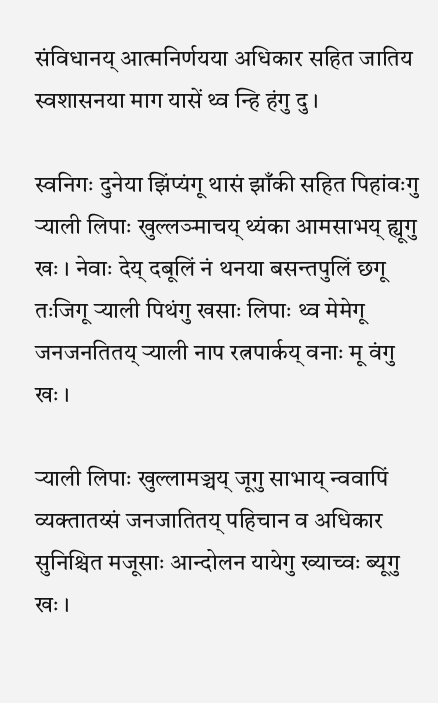संविधानय् आत्मनिर्णयया अधिकार सहित जातिय स्वशासनया माग यासें थ्व न्हि हंगु दु ।

स्वनिगः दुनेया झिंप्यंगू थासं झाँकी सहित पिहांवःगु र्‍याली लिपाः खुल्लञ्माचय् थ्यंका आमसाभय् ह्यूगु खः । नेवाः देय् दबूलिं नं थनया बसन्तपुलिं छगू तःजिगू र्‍याली पिथंगु खसाः लिपाः थ्व मेमेगू जनजनतितय् र्‍याली नाप रत्नपार्कय् वनाः मू वंगु खः ।

र्‍याली लिपाः खुल्लामञ्चय् जूगु साभाय् न्ववापिं व्यक्तातय्सं जनजातितय् पहिचान व अधिकार सुनिश्चित मजूसाः आन्दोलन यायेगु ख्याच्वः ब्यूगु खः ।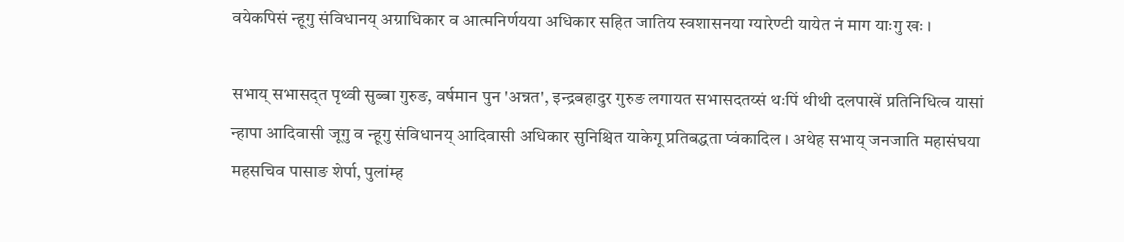वयेकपिसं न्हूगु संविधानय् अग्राधिकार व आत्मनिर्णयया अधिकार सहित जातिय स्वशासनया ग्यारेण्टी यायेत नं माग याःगु खः ।

सभाय् सभासद्त पृथ्वी सुब्बा गुरुङ, वर्षमान पुन 'अन्नत', इन्द्रबहादुर गुरुङ लगायत सभासदतय्सं थःपिं थीथी दलपाखें प्रतिनिधित्व यासां न्हापा आदिवासी जूगु व न्हूगु संविधानय् आदिवासी अधिकार सुनिश्चित याकेगू प्रतिबद्धता प्वंकादिल । अथेह सभाय् जनजाति महासंघया महसचिव पासाङ शेर्पा, पुलांम्ह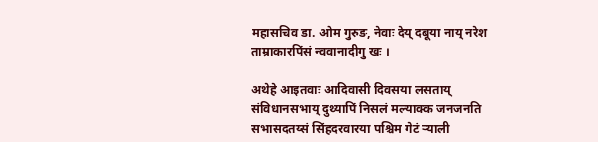महासचिव डा. ओम गुरुङ, नेवाः देय् दबूया नाय् नरेश ताम्राकारपिंसं न्ववानादीगु खः ।

अथेहे आइतवाः आदिवासी दिवसया लसताय् संविधानसभाय् दुथ्यापिं निसलं मल्याक्क जनजनति सभासदतय्सं सिंहदरवारया पश्चिम गेटं र्‍याली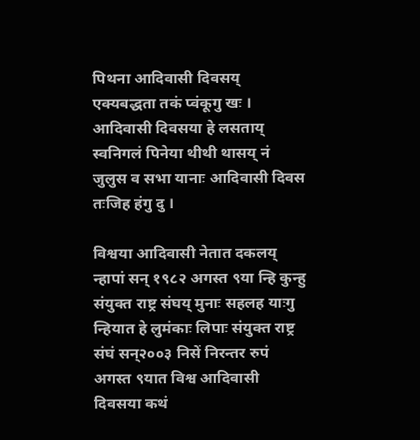पिथना आदिवासी दिवसय् एक्यबद्धता तकं प्वंकूगु खः ।
आदिवासी दिवसया हे लसताय् स्वनिगलं पिनेया थीथी थासय् नं जुलुस व सभा यानाः आदिवासी दिवस तःजिह हंगु दु ।

विश्वया आदिवासी नेतात दकलय् न्हापां सन् १९८२ अगस्त ९या न्हि कुन्हु संयुक्त राष्ट्र संघय् मुनाः सहलह याःगु न्हियात हे लुमंकाः लिपाः संयुक्त राष्ट्र संघं सन्२००३ निसें निरन्तर रुपं अगस्त ९यात विश्व आदिवासी दिवसया कथं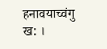हनावयाच्वंगु ख: ।